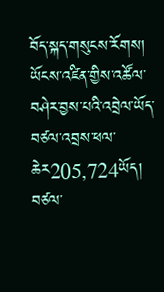བོད་སྐད་གསུངས་རོགས།
ཡོངས་འཛིན་གྱིས་འཚོལ་བཤེར་བྱས་པའི་འབྲེལ་ཡོད་བཙལ་འབྲས་ཕལ་ཆེར205,724ཡོད། བཙལ་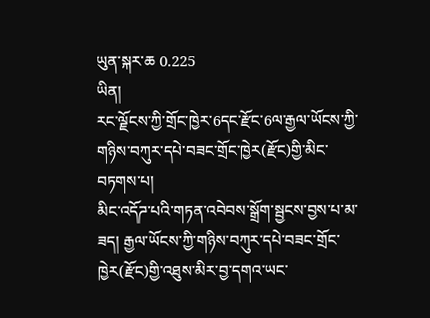ཡུན་སྐར་ཆ 0.225
ཡིན།
རང་ལྗོངས་ཀྱི་གྲོང་ཁྱེར་6དང་རྫོང་6ལ་རྒྱལ་ཡོངས་ཀྱི་གཉིས་བཀུར་དཔེ་བཟང་གྲོང་ཁྱེར(རྫོང)གྱི་མིང་བཏགས་པ།
མིང་འདོཌ་པའི་གཏན་འབེབས་སྒྲོག་སྦྱངས་བྱས་པ་མ་ཟད། རྒྱལ་ཡོངས་ཀྱི་གཉིས་བཀུར་དཔེ་བཟང་གྲོང་ཁྱེར(རྫོང)གྱི་འཐུས་མིར་བྱ་དགའ་ཡང་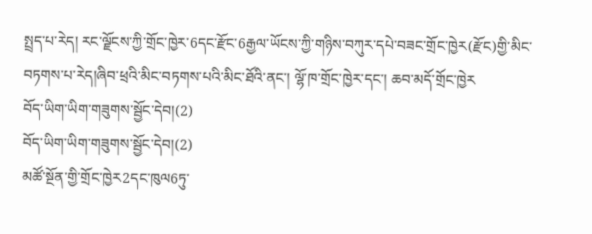སྤྲད་པ་རེད། རང་ལྗོངས་ཀྱི་གྲོང་ཁྱེར་6དང་རྫོང་6རྒྱལ་ཡོངས་ཀྱི་གཉིས་བཀུར་དཔེ་བཟང་གྲོང་ཁྱེར(རྫོང)གྱི་མིང་བཏགས་པ་རེད།ཞིབ་ཕྲའི་མིང་བཏགས་པའི་མིང་ཐོའི་ནང་། ལྷོ་ཁ་གྲོང་ཁྱེར་དང་། ཆབ་མདོ་གྲོང་ཁྱེར
བོད་ཡིག་ཡིག་གཟུགས་སྦྱོང་དེབ།(2)
བོད་ཡིག་ཡིག་གཟུགས་སྦྱོང་དེབ།(2)
མཚོ་སྔོན་གྱི་གྲོང་ཁྱེར2དང་ཁུལ6ཏུ་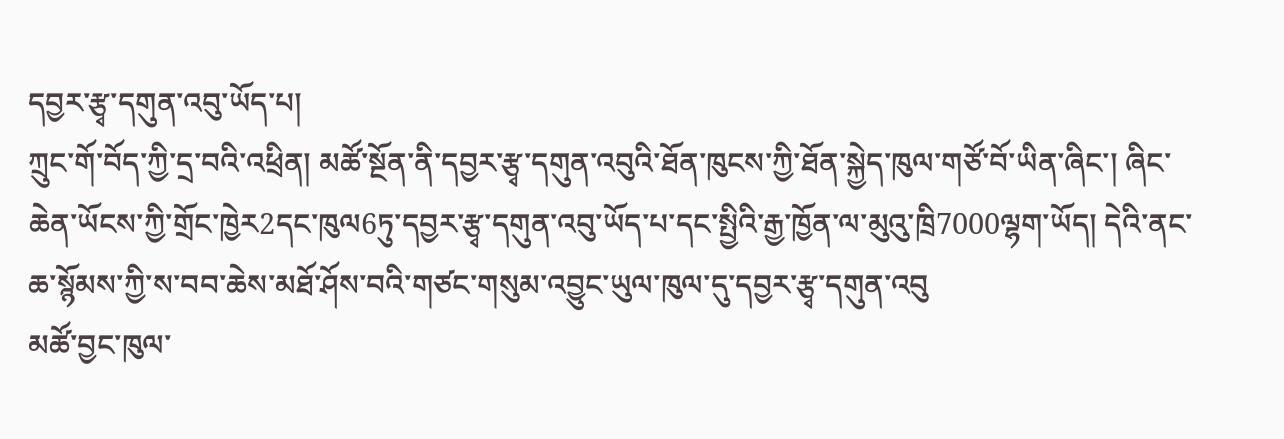དབྱར་རྩྭ་དགུན་འབུ་ཡོད་པ།
ཀྲུང་གོ་བོད་ཀྱི་དྲ་བའི་འཕྲིན། མཚོ་སྔོན་ནི་དབྱར་རྩྭ་དགུན་འབུའི་ཐོན་ཁུངས་ཀྱི་ཐོན་སྐྱེད་ཁུལ་གཙོ་བོ་ཡིན་ཞིང་། ཞིང་ཆེན་ཡོངས་ཀྱི་གྲོང་ཁྱེར2དང་ཁུལ6ཏུ་དབྱར་རྩྭ་དགུན་འབུ་ཡོད་པ་དང་སྤྱིའི་རྒྱ་ཁྱོན་ལ་མུའུ་ཁྲི7000ལྷག་ཡོད། དེའི་ནང་ཆ་སྙོམས་ཀྱི་ས་བབ་ཆེས་མཐོ་ཤོས་བའི་གཙང་གསུམ་འབྱུང་ཡུལ་ཁུལ་དུ་དབྱར་རྩྭ་དགུན་འབུ
མཚོ་བྱང་ཁུལ་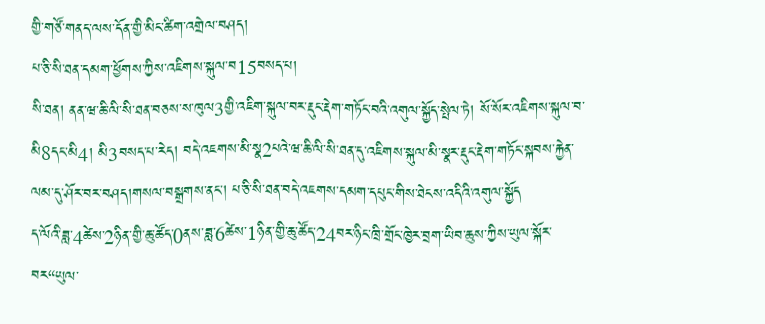གྱི་གཙོ་གནད་ལས་དོན་གྱི་མིང་ཚིག་འགྲེལ་བཤད།
པ་ཅི་སི་ཐན་དམག་ཕྱོགས་ཀྱིས་འཇིགས་སྐུལ་བ15བསད་པ།
སི་ཐན། ནན་ཝ་ཆི་ལི་སི་ཐན་བཅས་ས་ཁུལ3གྱི་འཇིག་སྐུལ་བར་རྡུང་རྡེག་གཏོང་བའི་འགུལ་སྐྱོད་སྤེལ་ཏེ། སོ་སོར་འཇིགས་སྐུལ་བ་མི8དང་མི4། མི3བསད་པ་རེད། བདེ་འཇགས་མི་སྣ2པའེ་ཝ་ཆི་ལི་སི་ཐན་དུ་འཇིགས་སྐུལ་མི་སྣར་རྡུང་རྡེག་གཏོང་སྐབས་རྐྱེན་ལམ་དུ་ཤོར་བར་བཤད།གསལ་བསྒྲགས་ནང་། པ་ཅི་སི་ཐན་བདེ་འཇགས་དམག་དཔུང་གིས་ཐེངས་འདིའི་འགུལ་སྐྱོད
ད་ལོའི་ཟླ་4ཚེས་2ཉིན་གྱི་ཆུ་ཚོད་0ནས་ཟླ་6ཚེས་1ཉིན་གྱི་ཆུ་ཚོད་24བར་ཉིང་ཁྲི་གྲོང་ཁྱེར་བྲག་ཡིབ་ཆུས་ཀྱིས་ཡུལ་སྐོར་བར“ཡུལ་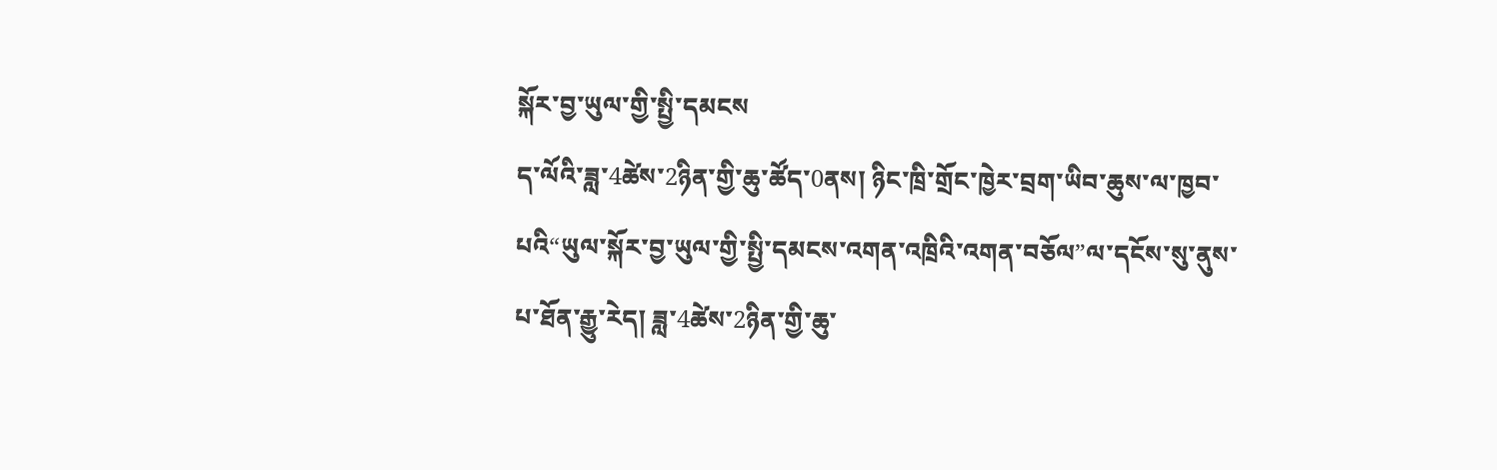སྐོར་བྱ་ཡུལ་གྱི་སྤྱི་དམངས
ད་ལོའི་ཟླ་4ཚེས་2ཉིན་གྱི་ཆུ་ཚོད་0ནས། ཉིང་ཁྲི་གྲོང་ཁྱེར་བྲག་ཡིབ་ཆུས་ལ་ཁྱབ་པའི“ཡུལ་སྐོར་བྱ་ཡུལ་གྱི་སྤྱི་དམངས་འགན་འཁྲིའི་འགན་བཅོལ”ལ་དངོས་སུ་ནུས་པ་ཐོན་རྒྱུ་རེད། ཟླ་4ཚེས་2ཉིན་གྱི་ཆུ་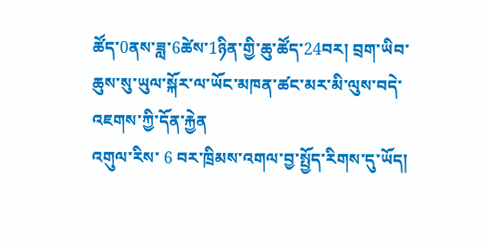ཚོད་0ནས་ཟླ་6ཚེས་1ཉིན་གྱི་ཆུ་ཚོད་24བར། བྲག་ཡིབ་ཆུས་སུ་ཡུལ་སྐོར་ལ་ཡོང་མཁན་ཚང་མར་མི་ལུས་བདེ་འཇགས་ཀྱི་དོན་རྐྱེན
འགུལ་རིས་ 6 བར་ཁྲིམས་འགལ་བྱ་སྤྱོད་རིགས་དུ་ཡོད།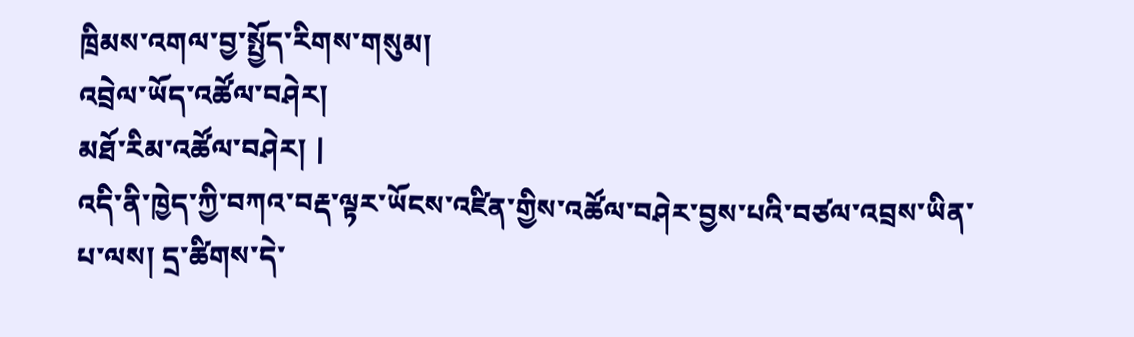ཁྲིམས་འགལ་བྱ་སྤྱོད་རིགས་གསུམ།
འབྲེལ་ཡོད་འཚོལ་བཤེར།
མཐོ་རིམ་འཚོལ་བཤེར། |
འདི་ནི་ཁྱེད་ཀྱི་བཀའ་བརྡ་ལྟར་ཡོངས་འཛིན་གྱིས་འཚོལ་བཤེར་བྱས་པའི་བཙལ་འབྲས་ཡིན་པ་ལས། དྲ་ཚིགས་དེ་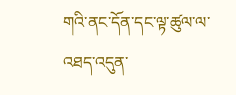གའི་ནང་དོན་དང་ལྟ་ཚུལ་ལ་འཐད་འདུན་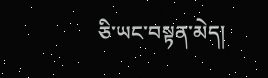ཅི་ཡང་བསྟན་མེད།